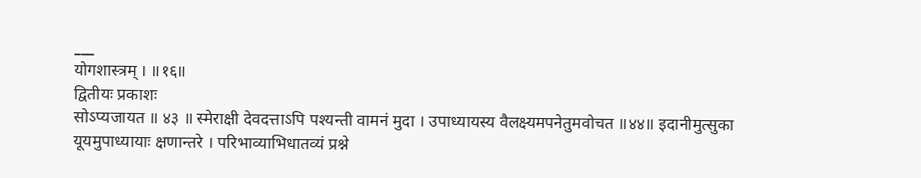___
योगशास्त्रम् । ॥१६॥
द्वितीयः प्रकाशः
सोऽप्यजायत ॥ ४३ ॥ स्मेराक्षी देवदत्ताऽपि पश्यन्ती वामनं मुदा । उपाध्यायस्य वैलक्ष्यमपनेतुमवोचत ॥४४॥ इदानीमुत्सुका यूयमुपाध्यायाः क्षणान्तरे । परिभाव्याभिधातव्यं प्रश्ने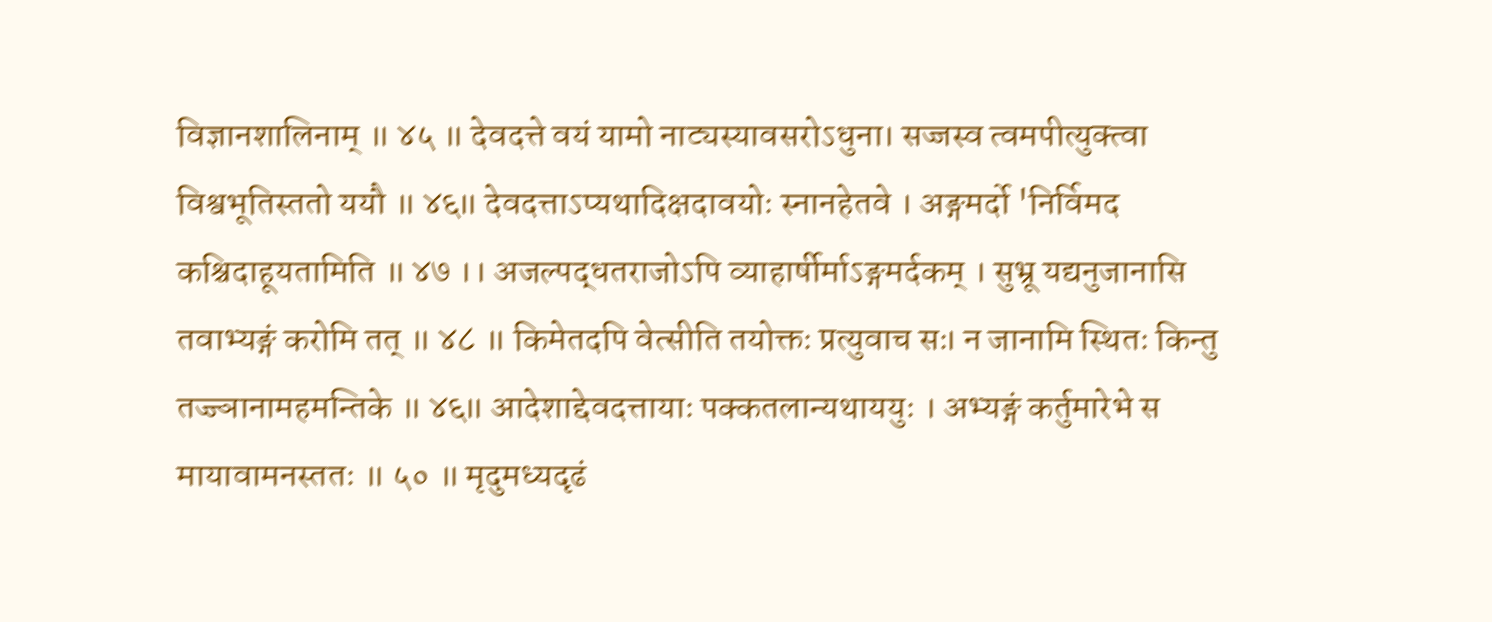विज्ञानशालिनाम् ॥ ४५ ॥ देवदत्ते वयं यामो नाट्यस्यावसरोऽधुना। सज्जस्व त्वमपीत्युक्त्वा विश्वभूतिस्ततो ययौ ॥ ४६॥ देवदत्ताऽप्यथादिक्षदावयोः स्नानहेतवे । अङ्गमर्दो 'निर्विमद कश्चिदाहूयतामिति ॥ ४७ ।। अजल्पद्धतराजोऽपि व्याहार्षीर्माऽङ्गमर्दकम् । सुभ्रू यद्यनुजानासि तवाभ्यङ्गं करोमि तत् ॥ ४८ ॥ किमेतदपि वेत्सीति तयोक्तः प्रत्युवाच सः। न जानामि स्थितः किन्तु तज्ज्ञानामहमन्तिके ॥ ४६॥ आदेशाद्देवदत्तायाः पक्कतलान्यथाययुः । अभ्यङ्गं कर्तुमारेभे स मायावामनस्ततः ॥ ५० ॥ मृदुमध्यदृढं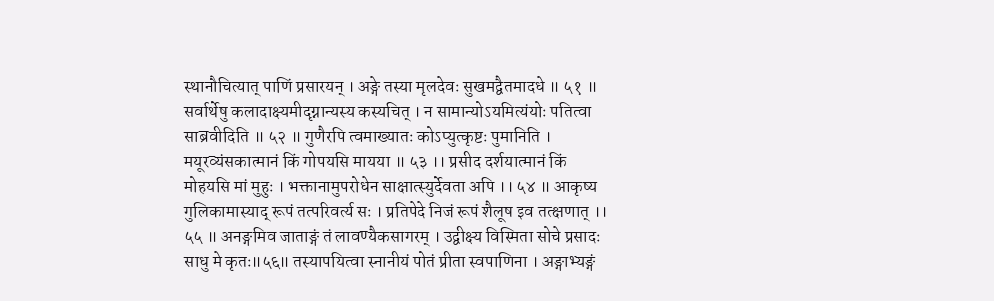स्थानौचित्यात् पाणिं प्रसारयन् । अङ्गे तस्या मृलदेवः सुखमद्वैतमादधे ॥ ५१ ॥ सर्वार्थेषु कलादाक्ष्यमीदृग्नान्यस्य कस्यचित् । न सामान्योऽयमित्यंयोः पतित्वा साब्रवीदिति ॥ ५२ ॥ गुणैरपि त्वमाख्यातः कोऽप्युत्कृष्टः पुमानिति । मयूरव्यंसकात्मानं किं गोपयसि मायया ॥ ५३ ।। प्रसीद दर्शयात्मानं किं मोहयसि मां मुहुः । भक्तानामुपरोधेन साक्षात्स्युर्देवता अपि ।। ५४ ॥ आकृष्य गुलिकामास्याद् रूपं तत्परिवर्त्य सः । प्रतिपेदे निजं रूपं शैलूष इव तत्क्षणात् ।। ५५ ॥ अनङ्गमिव जाताङ्गं तं लावण्यैकसागरम् । उद्वीक्ष्य विस्मिता सोचे प्रसादः साधु मे कृतः॥५६॥ तस्यापयित्वा स्नानीयं पोतं प्रीता स्वपाणिना । अङ्गाभ्यङ्गं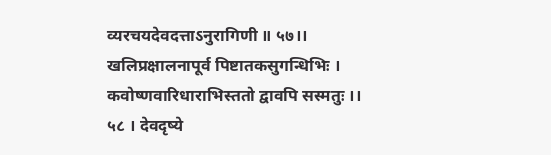व्यरचयदेवदत्ताऽनुरागिणी ॥ ५७।। खलिप्रक्षालनापूर्व पिष्टातकसुगन्धिभिः । कवोष्णवारिधाराभिस्ततो द्वावपि सस्मतुः ।। ५८ । देवदृष्ये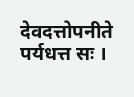देवदत्तोपनीते पर्यधत्त सः ।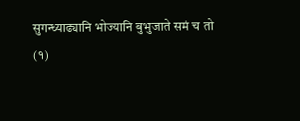सुगन्ध्याढ्यानि भोज्यानि बुभुजाते समं च तो
(१)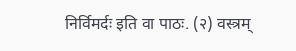निर्विमर्दः इति वा पाठः. (२) वस्त्रम्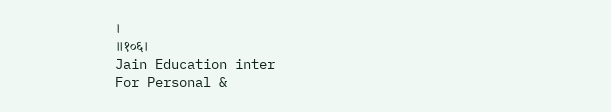।
॥१०६।
Jain Education inter
For Personal &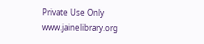Private Use Only
www.jainelibrary.org